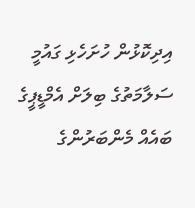އިދިކޮޅުން ހުށަހެޅި ގައުމީ ސަލާމަތުގެ ބިލަށް އެމްޑީޕީގެ ބައެއް މެންބަރުންގެ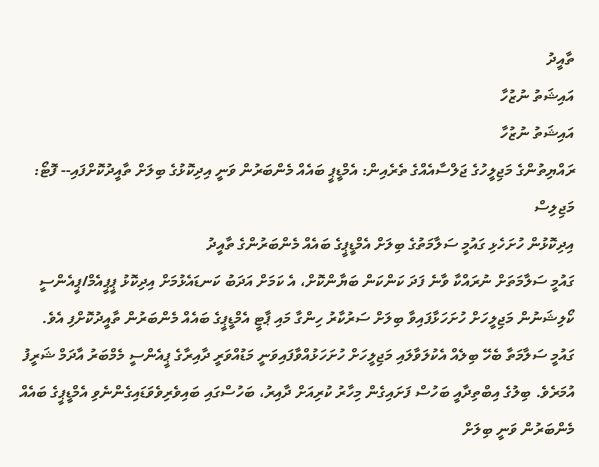ތާއީދު
އައިޝަތު ނުޒުހާ
އައިޝަތު ނުޒުހާ
ރައްޔިތުންގެ މަޖިލީހުގެ ޖަލްސާއެއްގެ ތެރެއިން: އެމްޑީޕީ ބައެއް މެންބަރުން ވަނީ އިދިކޮޅުގެ ބިލަށް ތާއީދުކޮށްފައި-- ފޮޓޯ: މަޖިލިސް
އިދިކޮޅުން ހުށަހެޅި ގައުމީ ސަލާމަތުގެ ބިލަށް އެމްޑީޕީގެ ބައެއް މެންބަރުންގެ ތާއީދު
ގައުމީ ސަލާމަތަށް ނުރައްކާ ވާނެ ފަދަ ކަންކަން ބަޔާންކޮށް، އެ ކަމަށް އަދަބު ކަނޑައެޅުމަށް އިދިކޮޅު ޕީޕީއެމް/ޕީއެންސީ ކޯލިޝަނުން މަޖިލީހަށް ހުށަހަޅާފައިވާ ބިލަށް ސަރުކާރު ހިންގާ މައި ޕާޓީ އެމްޑީޕީގެ ބައެއް މެންބަރުން ތާއީދުކޮށްފި އެވެ.
ގައުމީ ސަލާމަތާ ބެހޭ ބިލެއް އެކުލަވާލައި މަޖިލީހަށް ހުށަހަޅުއްވާފައިވަނީ މަޑުއްވަރީ ދާއިރާގެ ޕީއެންސީ މެމްބަރު އާދަމް ޝަރީފު އުމަރެވެ. ބިލުގެ އިބްތިދާއީ ބަހުސް ފަށައިގެން މިހާރު ކުރިއަށް ދާއިރު، ބަހުސްގައި ބައިވެރިވެވަޑައިގެންނެވި އެމްޑީޕީގެ ބައެއް މެންބަރުން ވަނީ ބިލަށް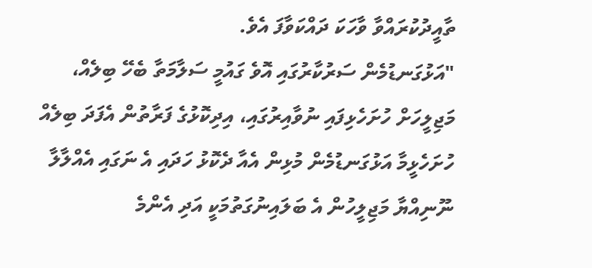ތާއީދުކުރައްވާ ވާހަކަ ދައްކަވާފަ އެވެ.
"އަޅުގަނޑުމެން ސަރުކާރުގައި އޮވެ ގައުމީ ސަލާމަތާ ބެހޭ ބިލެއް، މަޖިލީހަށް ހުށަހެޅިފައި ނުވާއިރުގައި، އިދިކޮޅުގެ ފަރާތުން އެފަދަ ބިލެއް ހުށަހެޅީމާ އަޅުގަނޑުމެން މުޅިން އެއާ ދެކޮޅު ހަދައި އެ ނަގައި އެއްލާލާ ނޫނިއްޔާ މަޖިލީހުން އެ ބަލައިނުގަތުމަކީ އަދި އެންމެ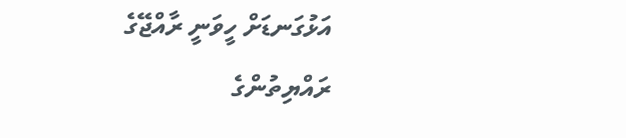އަޅުގަނޑަށް ހީވަނީ ރާއްޖޭގެ ރައްޔިތުންގެ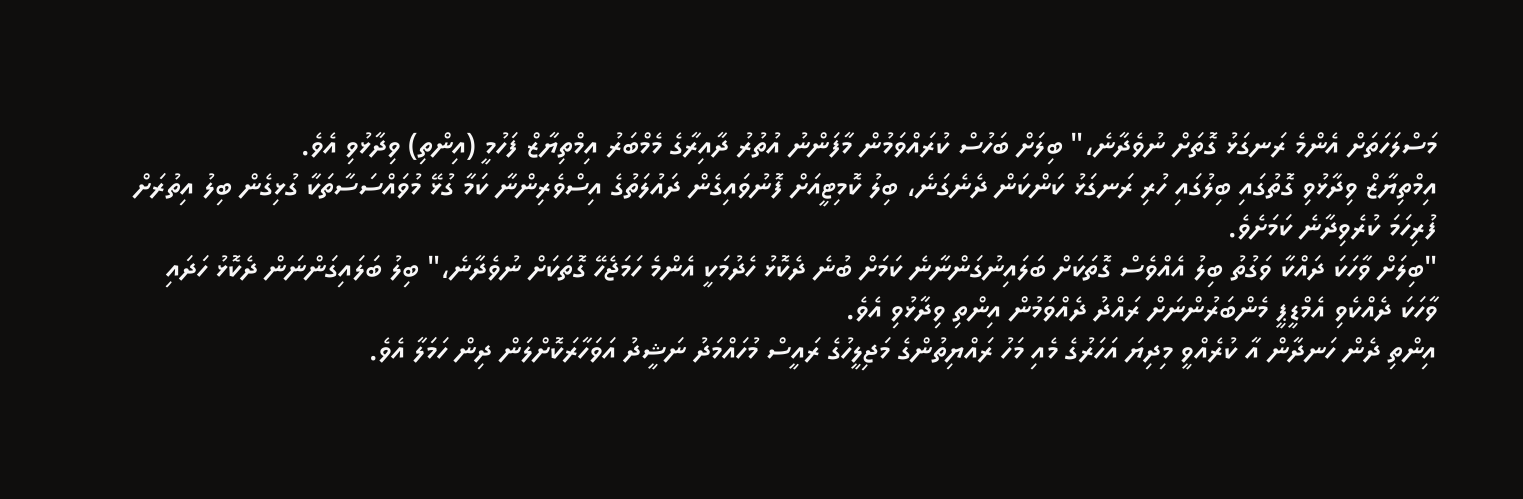މަސްލަހަތަށް އެންމެ ރަނގަޅު ގޮތަށް ނުވެދާނެ،" ބިލަށް ބަހުސް ކުރައްވަމުން މާފަންނު އުތުރު ދާއިރާގެ މެމްބަރު އިމްތިޔާޒް ފަހުމީ (އިންތި) ވިދާޅުވި އެވެ.
އިމްތިޔާޒް ވިދާޅުވި ގޮތުގައި ބިލުގައި ހުރި ރަނގަޅު ކަންކަން ދެނެގަނެ، ބިލު ކޮމިޓީއަށް ފޮނުވައިގެން ދައުލަތުގެ އިސްވެރިންނާ ކަމާ ގުޅޭ މުވައްސަސާތަކާ ގުޅިގެން ބިލު އިތުރަށް ފުރިހަމަ ކުރެވިދާނެ ކަމަށެވެ.
"ބިލަށް ވާހަކަ ދައްކާ ވަގުތު ބިލު އެއްވެސް ގޮތަކަށް ބަލައިނުގަންނާނެ ކަމަށް ބުނެ ދެކޮޅު ހެދުމަކީ އެންމެ ހަމަޖެހޭ ގޮތަކަށް ނުވެދާނެ،" ބިލު ބަލައިގަންނަން ދެކޮޅު ހަދައި ވާހަކަ ދެއްކެވި އެމްޑީޕީ މެންބަރުންނަށް ރައްދު ދެއްވަމުން އިންތި ވިދާޅުވި އެވެ.
އިންތި ދެން ހަނދާން އާ ކުރެއްވީ މިދިޔަ އަހަރުގެ މެއި މަހު ރައްޔިތުންގެ މަޖިލީހުގެ ރައީސް މުހައްމަދު ނަޝީދު އަވަހާރަކޮށްލަން ދިން ހަމަލާ އެވެ.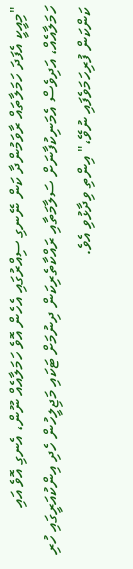"މިއީކީ އެފަދަ ހަމަލާތައް ރާވަމުންދާ ކަން ނޭނގި ސިއްރުގައި އެހެން އޮވެ ހަމަލާއެއް ނޫން، އެނގި އޮވެ އައި ހަމަލާއެއް، އަދިވެސް އެމަނިކުފާނަށް ސަލާމަތާއި ރައްކާތެރިކަން ދިނުމަށް ޓަކައި މަޖިލީހުން ހެދި އިންކުއަރީގައި ހުރި ކަންކަން ފުރިހަމަވެފައި ނުވޭ،" އިންތި ވިދާޅުވި އެވެ.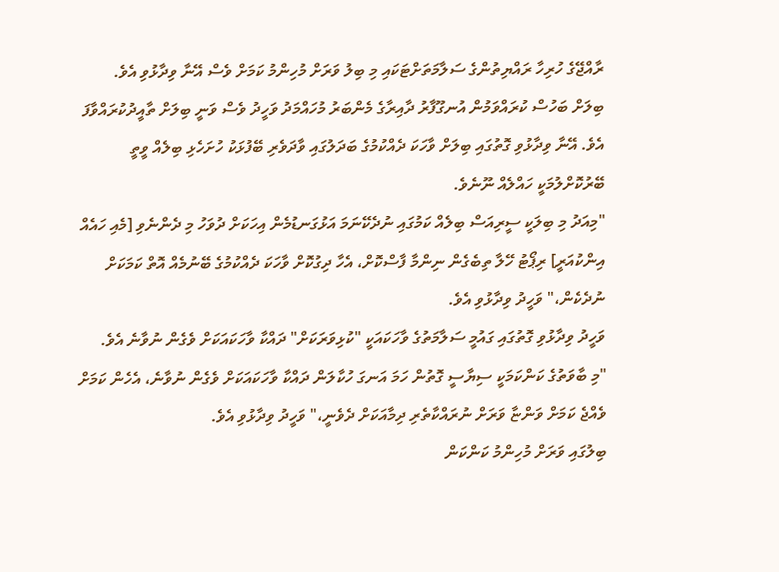ރާއްޖޭގެ ހުރިހާ ރައްޔިތުންގެ ސަލާމަތަށްޓަކައި މި ބިލު ވަރަށް މުހިންމު ކަމަށް ވެސް އޭނާ ވިދާޅުވި އެވެ.
ބިލަށް ބަހުސް ކުރައްވަމުން އުނގޫފާރު ދާއިރާގެ މެންބަރު މުހައްމަދު ވަހީދު ވެސް ވަނީ ބިލަށް ތާއީދުކުރައްވާފަ އެވެ. އޭނާ ވިދާޅުވި ގޮތުގައި ބިލަށް ވާހަކަ ދެއްކުމުގެ ބަދަލުގައި ވާދަވެރި ބޭފުޅަކު ހުށަހެޅި ބިލެއް ވީތީ ބޭރުކޮށްލުމަކީ ހައްލެއް ނޫނެވެ.
"މިއަދު މި ބިލަކީ ސީރިއަސް ބިލެއް ކަމުގައި ނުދެކޭނަމަ އަޅުގަނޑުމެން އިހަކަށް ދުވަހު މި ދެންނެވި [މެއި ހައެއް އިންކުއަރީ] ރިޕޯޓު ހޭލާ ތިބެގެން ނިންމާ ފާސްކޮށް، އެހާ ދިގުކޮށް ވާހަކަ ދެއްކުމުގެ ބޭނުމެއް އޮތް ކަމަކަށް ނުދެކެން،" ވަހީދު ވިދާޅުވި އެވެ.
ވަހީދު ވިދާޅުވި ގޮތުގައި ގައުމީ ސަލާމަތުގެ ވާހަކައަކީ "ކުޅިވަރަކަށް" ދައްކާ ވާހަކައަކަށް ވެގެން ނުވާނެ އެވެ.
"މި ބާވަތުގެ ކަންކަމަކީ ސިޔާސީ ގޮތުން ހަމަ އަނގަ ހުކާލަން ދައްކާ ވާހަކައަކަށް ވެގެން ނުވާނެ، އެހެން ކަމަށް ވެއްޖެ ކަމަށް ވަންޏާ ވަރަށް ނުރައްކާތެރި ދިމާއަކަށް ދެވެނީ،" ވަހީދު ވިދާޅުވި އެވެ.
ބިލުގައި ވަރަށް މުހިންމު ކަންކަން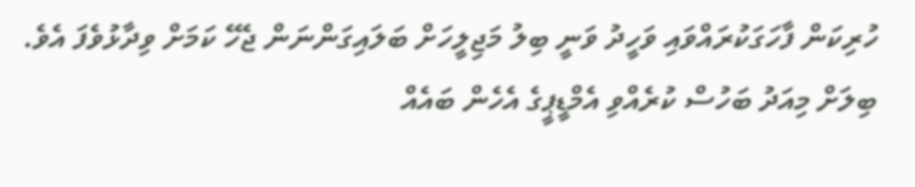ހުރިކަން ފާހަގަކުރައްވައި ވަހީދު ވަނީ ބިލު މަޖިލީހަށް ބަލައިގަންނަން ޖެހޭ ކަމަށް ވިދާޅުވެފަ އެވެ.
ބިލަށް މިއަދު ބަހުސް ކުރެއްވި އެމްޑީޕީގެ އެހެން ބައެއް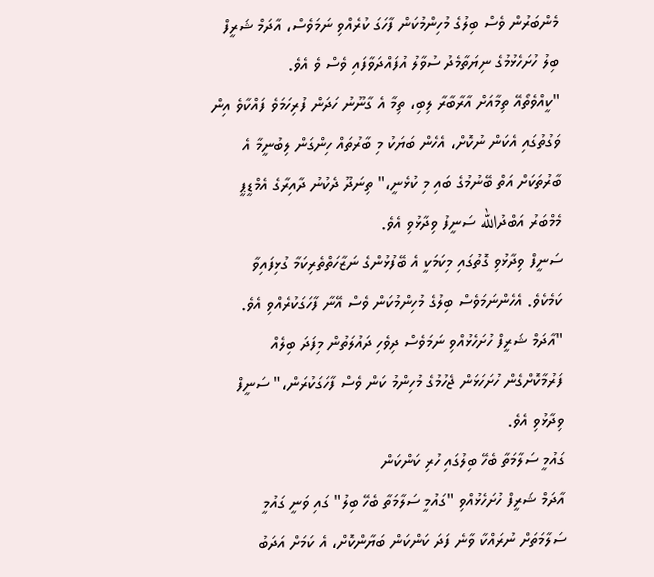މެންބަރުން ވެސް ބިލުގެ މުހިންމުކަން ފާހަގަ ކުރެއްވި ނަމަވެސް، އާދަމް ޝަރީފް ބިލު ހުށަހެޅުމުގެ ނިޔަތާމެދު ސުވާލު އުފައްދަވާފައި ވެސް ވެ އެވެ.
"ކީއްވެތޯއޭ ތިމާއަށް އާރާބާރާ ލިބި، ތިމާ އެ ގާނޫނު ހަދަން ފުރިހަމަވެ ފައްކާވެ އިން ވަގުތުގައި އެކަން ނުކޮށް، އެހެން ބަޔަކު މި ބާރުތައް ހިންގަން ލިބުނީމާ އެ ބާރުތަކަށް އަތް ބޭނުމުގެ ބައި މި ކުޅެނީ،" ތިނަދޫ ދެކުނު ދާއިރާގެ އެމްޑީޕީ މެމްބަރު އަބްދުالله ސަނީފު ވިދާޅުވި އެވެ.
ސަނީފް ވިދާޅުވި ގޮތުގައި މިކަމަކީ އެ ބޭފުޅުންގެ ނަޒާހަތްތެރިކަމާ ގުޅިފައިވާ ކަމެކެވެ. އެހެންނަމަވެސް ބިލުގެ މުހިންމުކަން ވެސް އޭނާ ފާހަގަކުރެއްވި އެވެ.
"އާދަމް ޝަރީފް ހުށަހެޅުއްވި ނަމަވެސް ދިވެހި ދައުލަތުން މިފަދަ ބިލެއް ފަރުމާކޮށްގެން ހުށަހަޅަން ޖެހުމުގެ މުހިންމު ކަން ވެސް ފާހަގަކުރަން،" ސަނީފް ވިދާޅުވި އެވެ.
ގައުމީ ސަލާމަތާ ބެހޭ ބިލުގައި ހުރި ކަންކަން
އާދަމް ޝަރީފް ހުށަހެޅުއްވި "ގައުމީ ސަލާމަތާ ބެހޭ ބިލު" ގައި ވަނީ ގައުމީ ސަލާމަތަށް ނުރައްކާ ވާނެ ފަދަ ކަންކަން ބަޔާންކޮށް، އެ ކަމަށް އަދަބު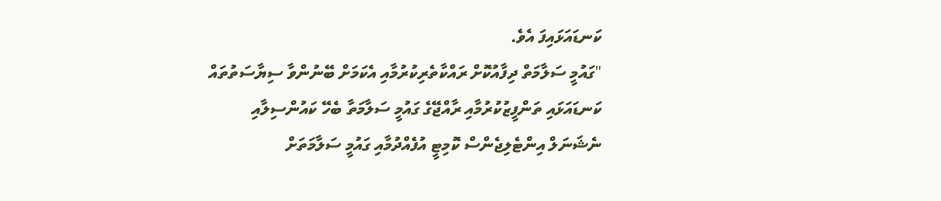ކަނޑައަޅައިފަ އެވެ.
"ގައުމީ ސަލާމަތް ދިފާއުކޮށް ރައްކާތެރިކުރުމާއި އެކަމަށް ބޭނުންވާ ސިޔާސަތުތައް ކަނޑައަޅައި ތަންފީޒުކުރުމާއި ރާއްޖޭގެ ގައުމީ ސަލާމަތާ ބެހޭ ކައުންސިލާއި ނެޝަނަލް އިންޓެލިޖެންސް ކޮމިޓީ އުފެއްދުމާއި ގައުމީ ސަލާމަތަށް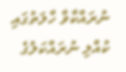ނުރައްކާވާ ހާލަތުގައި ކުއްލި ނުރައްކަލުގެ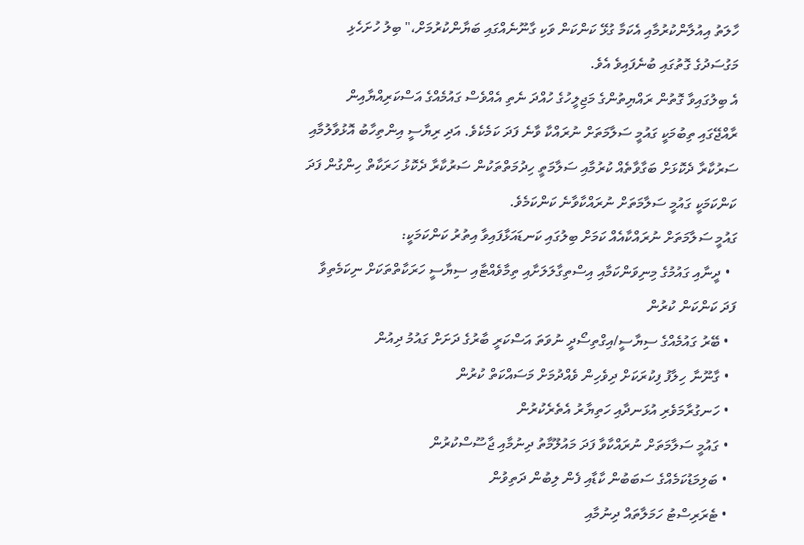ހާލަތު އިއުލާންކުރުމާއި އެކަމާ ގުޅޭ ކަންކަން ވަކި ގާނޫނެއްގައި ބަޔާންކުރުމަށް،" ބިލު ހުށަހެޅި މަގުސަދުގެ ގޮތުގައި ބުނެފައިވެ އެވެ.
އެ ބިލުގައިވާ ގޮތުން ރައްޔިތުންގެ މަޖިލީހުގެ ހުއްދަ ނެތި އެއްވެސް ގައުމެއްގެ އަސްކަރިއްޔާއިން ރާއްޖޭގައި ތިބުމަކީ ގައުމީ ސަލާމަތަށް ނުރައްކާ ވާނެ ފަދަ ކަމެކެވެ. އަދި ރިޔާސީ އިންތިހާބު އޮޅުވާލުމާއި ސަރުކާރާ ދެކޮޅަށް ބަގާވާތެއް ކުރުމާއި ސަލާމަތީ ހިދުމަތްތަކުން ސަރުކާރާ ދެކޮޅު ހަރަކާތް ހިންގުން ފަދަ ކަންކަމަކީ ގައުމީ ސަލާމަތަށް ނުރައްކާވާނެ ކަންކަމެވެ.
ގައުމީ ސަލާމަތަށް ނުރައްކާއެއް ކަމަށް ބިލުގައި ކަނޑައަޅާފައިވާ އިތުރު ކަންކަމަކީ:
  • ދީނާއި ގައުމުގެ މިނިވަންކަމާއި އިސްތިގާލަލަށާއި ތިމާވެއްޓާއި ސިޔާސީ ހަރަކާތްތަކަށް ނިކަމެތިވާ ފަދަ ކަންކަން ކުރުން
  • ބޭރު ގައުމެއްގެ ސިޔާސީ/އިގްތިސޯދީ ނުވަތަ އަސްކަރީ ބާރުގެ ދަށަށް ގައުމު ދިއުން
  • ގާނޫނާ ހިލާފު ފިކުރަކަށް ދިވެހިން ވެއްދުމަށް މަސައްކަތް ކުރުން
  • ހަނގުރާމަވެރި އުޅަނދާއި ހަތިޔާރު އެތެރެކުރުން
  • ގައުމީ ސަލާމަތަށް ނުރައްކާވާ ފަދަ މައުލޫމާތު ދިނުމާއި ޖާސޫސްކުރުން
  • ބަލިމަޑުކަމެއްގެ ސަބަބުން ކާޑާއި ފެން ލިބުން ދަތިވުން
  • ޓެރަރިސްޓު ހަމަލާތައް ދިނުމާއި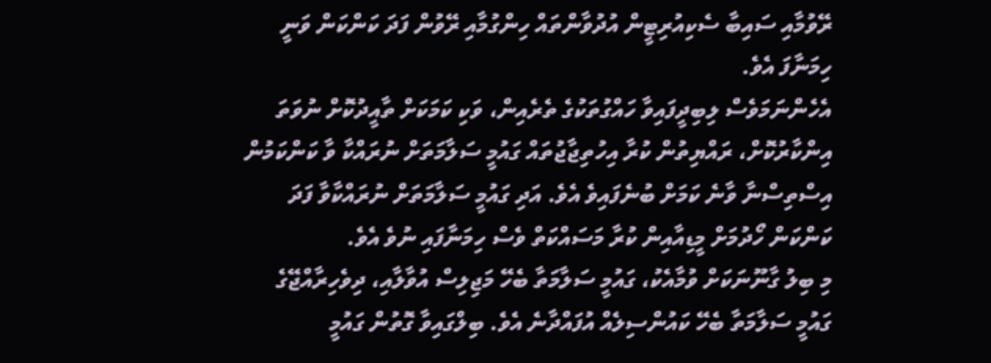ރޭވުމާއި ސައިބާ ސެކިއުރިޓީން އުދުވާންތައް ހިންގުމާއި ރޭވުން ފަދަ ކަންކަން ވަނީ ހިމަނާފަ އެވެ.
އެހެންނަމަވެސް ލިބިދީފައިވާ ހައްގުތަކުގެ ތެރެއިން، ވަކި ކަމަކަށް ތާއީދުކޮށް ނުވަތަ އިންކާރުކޮށް، ރައްޔިތުން ކުރާ އިހުތިޖާޖުތައް ގައުމީ ސަލާމަތަށް ނުރައްކާ ވާ ކަންކަމުން އިސްތިސްނާ ވާނެ ކަމަށް ބުނެފައިވެ އެވެ. އަދި ގައުމީ ސަލާމަތަށް ނުރައްކާވާ ފަދަ ކަންކަން ހޯދުމަށް މީޑިއާއިން ކުރާ މަސައްކަތް ވެސް ހިމަނާފައި ނުވެ އެވެ.
މި ބިލު ގާނޫނަކަށް ވުމާއެކު، ގައުމީ ސަލާމަތާ ބެހޭ މަޖިލިސް އުވާލާއި، ދިވެހިރާއްޖޭގެ ގައުމީ ސަލާމަތާ ބެހޭ ކައުންސިލެއް އުފައްދާނެ އެވެ. ބިލްގައިވާ ގޮތުން ގައުމީ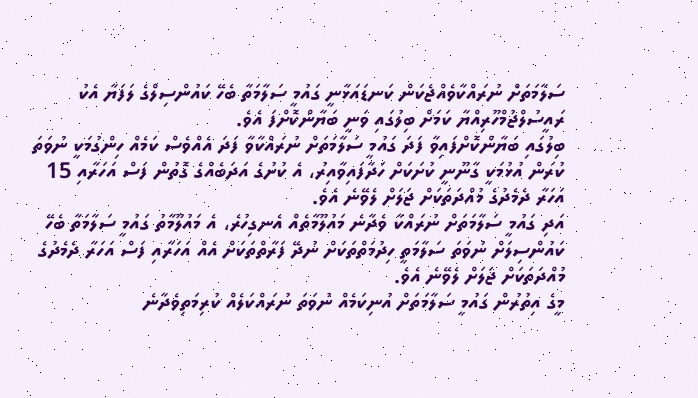ސަލާމަތަށް ނުރައްކާވެއްޖެކަން ކަނޑައަޅާނީ ގައުމީ ސަލާމަތާ ބެހޭ ކައުންސިލްގެ ލަފަޔާ އެކު ރައީސުލްޖުމްހޫރިއްޔާ ކަމަށް ބިލުގައި ވަނީ ބަޔާންކޮށްފަ އެވެ.
ބިލުގައި ބަޔާންކޮށްފައިވާ ފަދަ ގައުމީ ސަލާމަތަށް ނުރައްކާވާ ފަދަ އެއްވެސް ކަމެއް ހިންގުމަކީ ނުވަތަ ކުރަން އުޅުމަކީ ގާނޫނީ ކުށަކަށް ހަދާފައިވާއިރު، އެ ކުށުގެ އަދަބެއްގެ ގޮތުން ފަސް އަހަރާއި 15 އަހަރާ ދެމެދުގެ މުއްދަތަކަށް ޖަލަށް ލެވޭނެ އެވެ.
އަދި ގައުމީ ސަލާމަތަށް ނުރައްކާ ވެދާނެ މައުލޫމާތެއް އެނގިހުރެ، އެ މައުލޫމާތު ގައުމީ ސަލާމަތާ ބެހޭ ކައުންސިލަށް ނުވަތަ ސަލާމަތީ ހިދުމަތްތަކަށް ނުދޭ ފަރާތްތަކަށް އެއް އަހަރާއި ފަސް އަހަރާ ދެމެދުގެ މުއްދަތަކަށް ޖަލަށް ލެވޭނެ އެވެ.
މީގެ އިތުރުން ގައުމީ ސަލާމަތަށް އުނިކަމެއް ނުވަތަ ނުރައްކަލެއް ކުރިމަތިވެދާނެ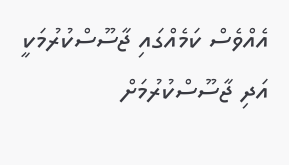އެއްވެސް ކަމެއްގައި ޖާސޫސްކުރުމަކީ އަދި ޖާސޫސްކުރުމަށް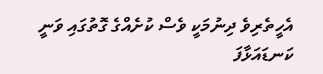އެހީތެރިވެ ދިނުމަކީ ވެސް ކުށެއްގެ ގޮތުގައި ވަނީ ކަނޑައަޅާފަ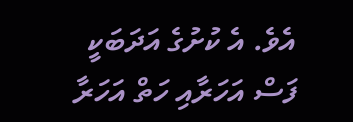އެވެ. އެ ކުށުގެ އަދަބަކީ ފަސް އަހަރާއި ހަތް އަހަރާ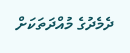ދެމެދުގެ މުއްދަތަކަށް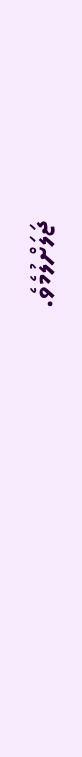ޖަލަށްލުމެވެ.